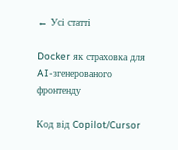← Усі статті

Docker як страховка для AI-згенерованого фронтенду

Код від Copilot/Cursor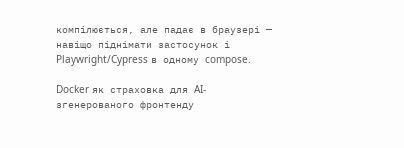компілюється, але падає в браузері — навіщо піднімати застосунок і Playwright/Cypress в одному compose.

Docker як страховка для AI-згенерованого фронтенду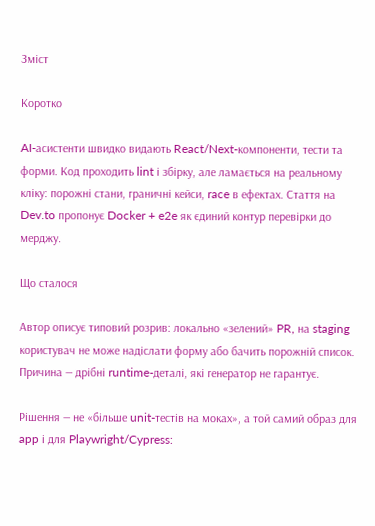Зміст

Коротко

AI-асистенти швидко видають React/Next-компоненти, тести та форми. Код проходить lint і збірку, але ламається на реальному кліку: порожні стани, граничні кейси, race в ефектах. Стаття на Dev.to пропонує Docker + e2e як єдиний контур перевірки до мерджу.

Що сталося

Автор описує типовий розрив: локально «зелений» PR, на staging користувач не може надіслати форму або бачить порожній список. Причина — дрібні runtime-деталі, які генератор не гарантує.

Рішення — не «більше unit-тестів на моках», а той самий образ для app і для Playwright/Cypress: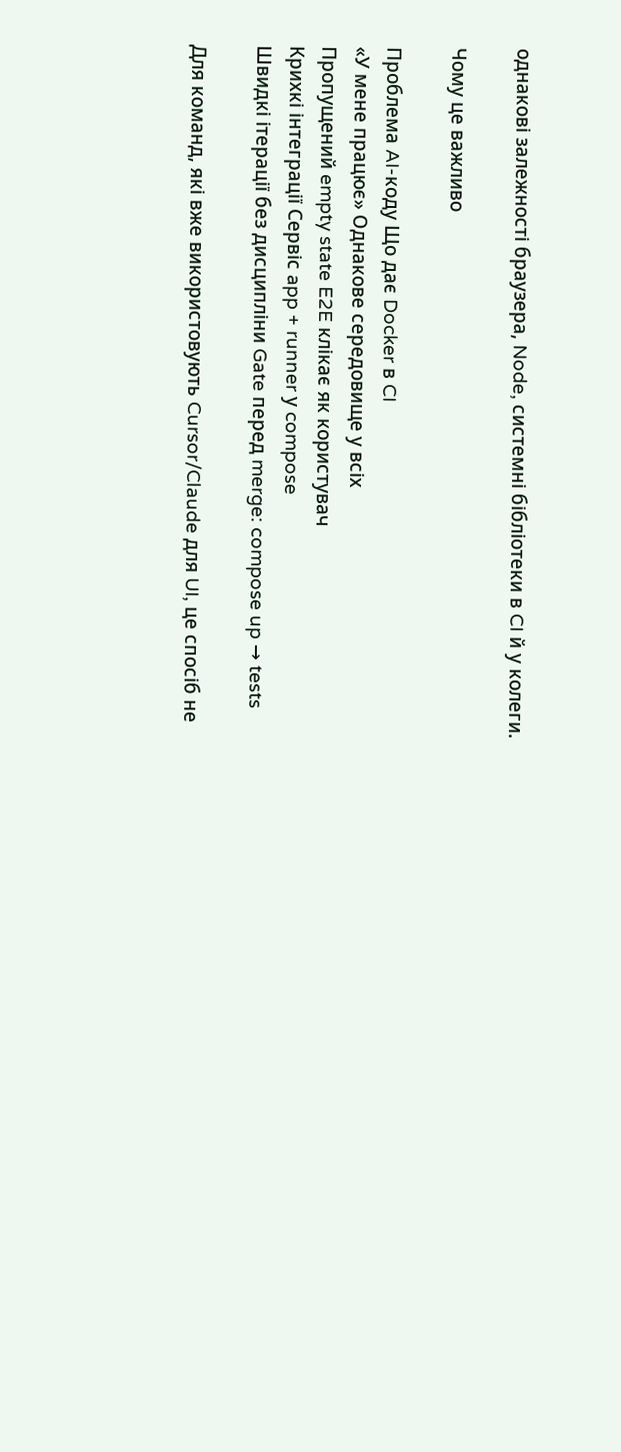однакові залежності браузера, Node, системні бібліотеки в CI й у колеги.

Чому це важливо

Проблема AI-коду Що дає Docker в CI
«У мене працює» Однакове середовище у всіх
Пропущений empty state E2E клікає як користувач
Крихкі інтеграції Сервіс app + runner у compose
Швидкі ітерації без дисципліни Gate перед merge: compose up → tests

Для команд, які вже використовують Cursor/Claude для UI, це спосіб не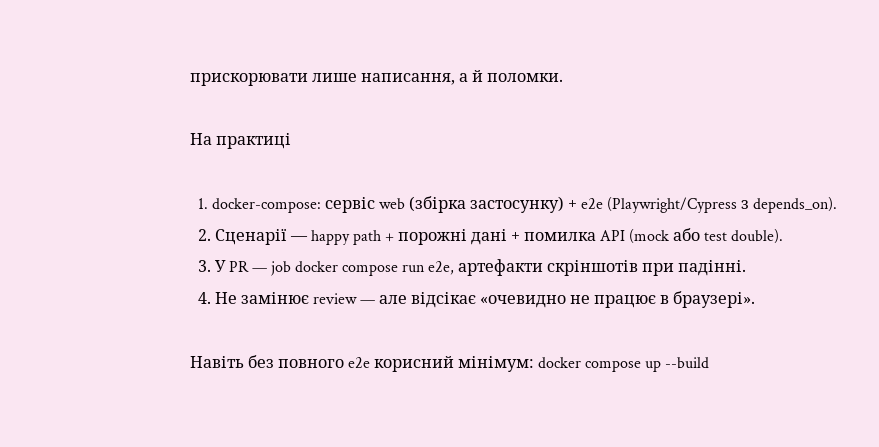прискорювати лише написання, а й поломки.

На практиці

  1. docker-compose: сервіс web (збірка застосунку) + e2e (Playwright/Cypress з depends_on).
  2. Сценарії — happy path + порожні дані + помилка API (mock або test double).
  3. У PR — job docker compose run e2e, артефакти скріншотів при падінні.
  4. Не замінює review — але відсікає «очевидно не працює в браузері».

Навіть без повного e2e корисний мінімум: docker compose up --build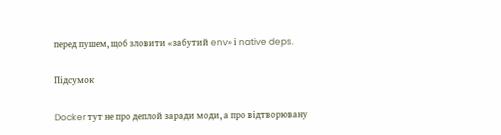перед пушем, щоб зловити «забутий env» і native deps.

Підсумок

Docker тут не про деплой заради моди, а про відтворювану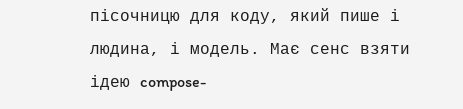пісочницю для коду, який пише і людина, і модель. Має сенс взяти ідею compose-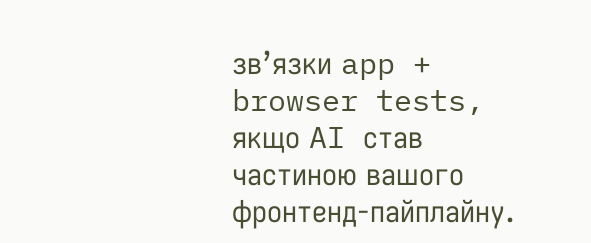зв’язки app + browser tests, якщо AI став частиною вашого фронтенд-пайплайну.